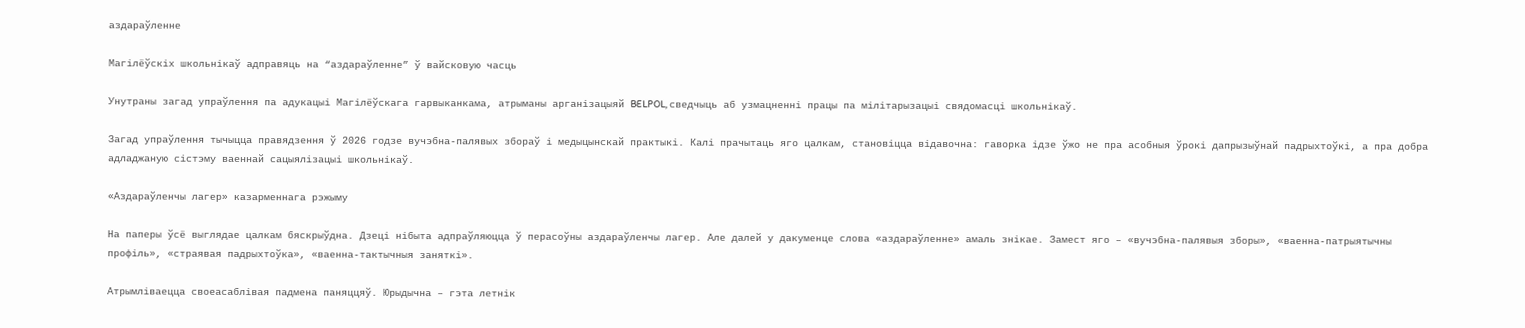аздараўленне

Магілёўскіх школьнікаў адправяць на “аздараўленне” ў вайсковую часць

Унутраны загад упраўлення па адукацыі Магілёўскага гарвыканкама, атрыманы арганізацыяй BELPOL, сведчыць аб узмацненні працы па мілітарызацыі свядомасці школьнікаў.

Загад упраўлення тычыцца правядзення ў 2026 годзе вучэбна-палявых збораў і медыцынскай практыкі. Калі прачытаць яго цалкам, становіцца відавочна: гаворка ідзе ўжо не пра асобныя ўрокі дапрызыўнай падрыхтоўкі, а пра добра адладжаную сістэму ваеннай сацыялізацыі школьнікаў.

«Аздараўленчы лагер» казарменнага рэжыму

На паперы ўсё выглядае цалкам бяскрыўдна. Дзеці нібыта адпраўляюцца ў перасоўны аздараўленчы лагер. Але далей у дакуменце слова «аздараўленне» амаль знікае. Замест яго – «вучэбна-палявыя зборы», «ваенна-патрыятычны профіль», «страявая падрыхтоўка», «ваенна-тактычныя заняткі».

Атрымліваецца своеасаблівая падмена паняццяў. Юрыдычна – гэта летнік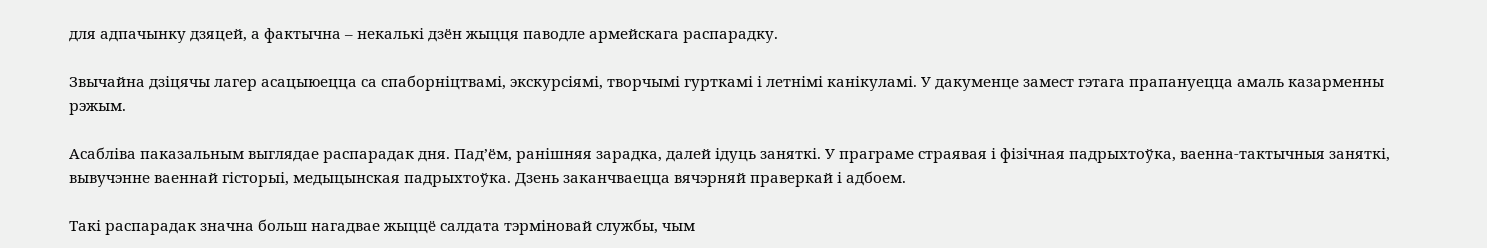для адпачынку дзяцей, а фактычна – некалькі дзён жыцця паводле армейскага распарадку.

Звычайна дзіцячы лагер асацыюецца са спаборніцтвамі, экскурсіямі, творчымі гурткамі і летнімі канікуламі. У дакуменце замест гэтага прапануецца амаль казарменны рэжым.

Асабліва паказальным выглядае распарадак дня. Пад’ём, ранішняя зарадка, далей ідуць заняткі. У праграме страявая і фізічная падрыхтоўка, ваенна-тактычныя заняткі, вывучэнне ваеннай гісторыі, медыцынская падрыхтоўка. Дзень заканчваецца вячэрняй праверкай і адбоем.

Такі распарадак значна больш нагадвае жыццё салдата тэрміновай службы, чым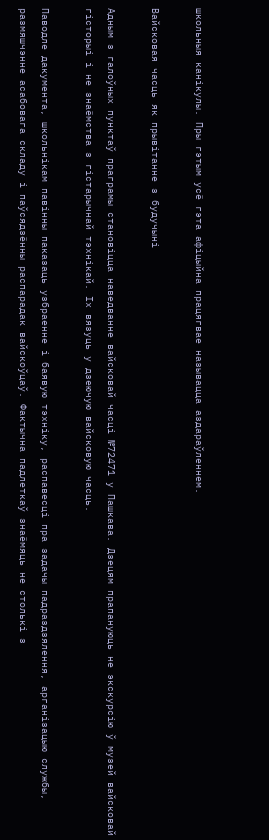школьныя канікулы. Пры гэтым усё гэта афіцыйна працягвае называцца аздараўленнем.

Вайсковая часць як прывітанне з будучыні

Адным з галоўных пунктаў праграмы становіцца наведванне вайсковай часці №72471 у Пашкава. Дзецям прапануюць не экскурсію ў музей вайсковай гісторыі і не знаёмства з гістарычнай тэхнікай. Іх вязуць у дзеючую вайсковую часць.

Паводле дакумента, школьнікам павінны паказаць узбраенне і баявую тэхніку, распавесці пра задачы падраздзялення, арганізацыю службы, размяшчэнне асабовага складу і паўсядзённы распарадак вайскоўцаў. Фактычна падлеткаў знаёмяць не столькі з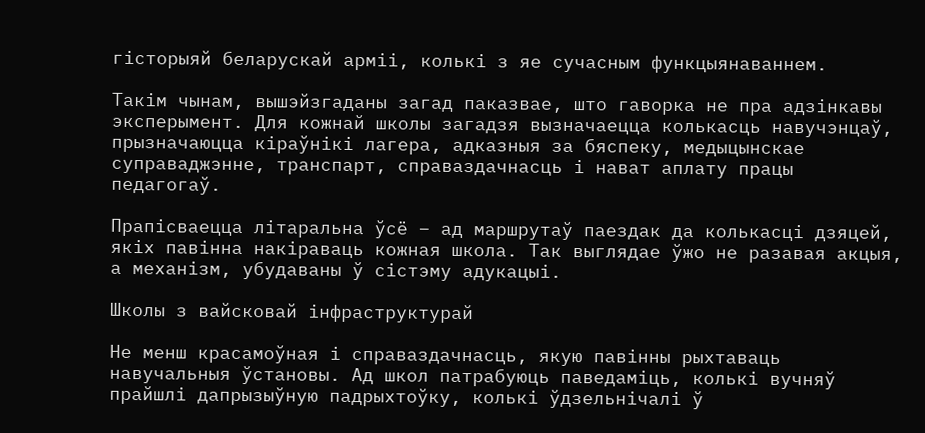гісторыяй беларускай арміі, колькі з яе сучасным функцыянаваннем.

Такім чынам, вышэйзгаданы загад паказвае, што гаворка не пра адзінкавы эксперымент. Для кожнай школы загадзя вызначаецца колькасць навучэнцаў, прызначаюцца кіраўнікі лагера, адказныя за бяспеку, медыцынскае суправаджэнне, транспарт, справаздачнасць і нават аплату працы педагогаў.

Прапісваецца літаральна ўсё – ад маршрутаў паездак да колькасці дзяцей, якіх павінна накіраваць кожная школа. Так выглядае ўжо не разавая акцыя, а механізм, убудаваны ў сістэму адукацыі.

Школы з вайсковай інфраструктурай

Не менш красамоўная і справаздачнасць, якую павінны рыхтаваць навучальныя ўстановы. Ад школ патрабуюць паведаміць, колькі вучняў прайшлі дапрызыўную падрыхтоўку, колькі ўдзельнічалі ў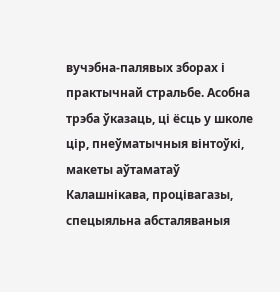вучэбна-палявых зборах і практычнай стральбе. Асобна трэба ўказаць, ці ёсць у школе цір, пнеўматычныя вінтоўкі, макеты аўтаматаў Калашнікава, процівагазы, спецыяльна абсталяваныя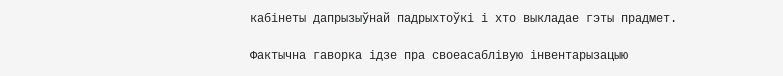кабінеты дапрызыўнай падрыхтоўкі і хто выкладае гэты прадмет.

Фактычна гаворка ідзе пра своеасаблівую інвентарызацыю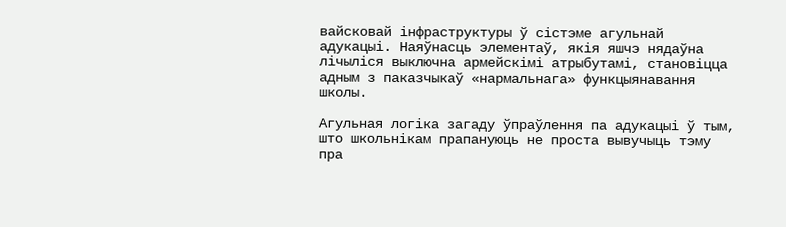вайсковай інфраструктуры ў сістэме агульнай адукацыі. Наяўнасць элементаў, якія яшчэ нядаўна лічыліся выключна армейскімі атрыбутамі, становіцца адным з паказчыкаў «нармальнага» функцыянавання школы.

Агульная логіка загаду ўпраўлення па адукацыі ў тым, што школьнікам прапануюць не проста вывучыць тэму пра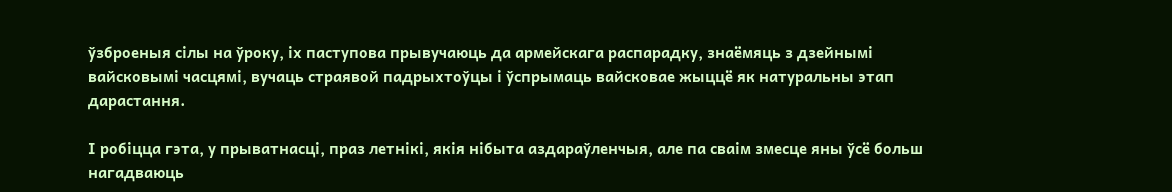ўзброеныя сілы на ўроку, іх паступова прывучаюць да армейскага распарадку, знаёмяць з дзейнымі вайсковымі часцямі, вучаць страявой падрыхтоўцы і ўспрымаць вайсковае жыццё як натуральны этап дарастання.

І робіцца гэта, у прыватнасці, праз летнікі, якія нібыта аздараўленчыя, але па сваім змесце яны ўсё больш нагадваюць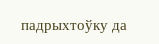падрыхтоўку да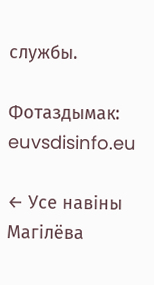службы.

Фотаздымак: euvsdisinfo.eu

← Усе навіны Магілёва